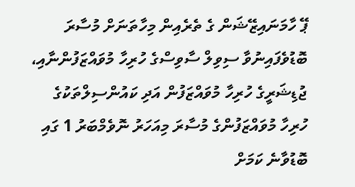ޕޭ ހާމަނައިޒޭޝަން ގެ ތެރެއިން މިހާތަނަށް މުސާރަ ބޮޑުވެފައިނުވާ ސިވިލް ސާވިސްގެ ހުރިހާ މުވައްޒަފުންނާއި، ޖުޑިޝަރީގެ ހުރިހާ މުވައްޒަފުން އަދި ކައުންސިލްތަކުގެ ހުރިހާ މުވައްޒަފުންގެ މުސާރަ މިއަހަރު ނޮވެމްބަރު 1 ގައި ބޮޑުވާނެ ކަމަށް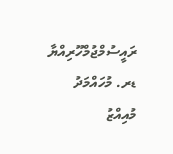ރައީސުމްޖުމްހޫރިއްޔާ ޑރ. މުހައްމަދު މުއިއްޒު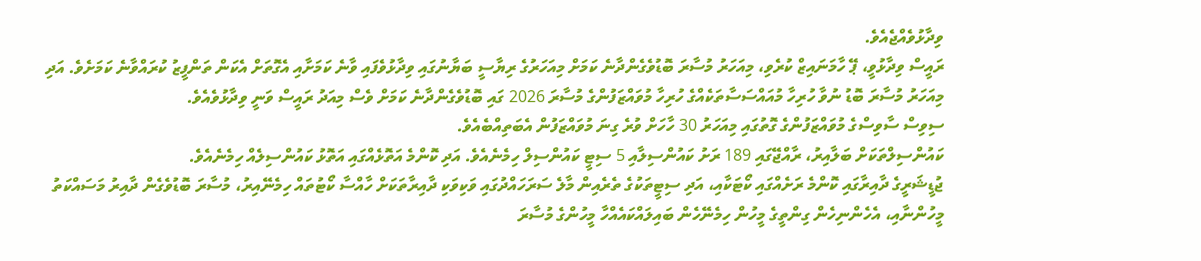ވިދާޅުވެއްޖެއެވެ.
ރައީސް ވިދާޅުވީ، ޕޭ ހާމަނައިޒް ކުރެވި، މިއަހަރު މުސާރަ ބޮޑުވެގެންދާނެ ކަމަށް މިއަހަރުގެ ރިޔާސީ ބަޔާނުގައި ވިދާޅުވެފައި ވާނެ ކަމަށާއި އެގޮތަށް އެކަން ތަންފީޒު ކުރައްވާނެ ކަމަށެވެ. އަދި މިއަހަރު މުސާރަ ބޮޑު ނުވާ ހުރިހާ މުއައްސަސާތަކެއްގެ ހުރިހާ މުވައްޒަފުންގެ މުސާރަ 2026 ގައި ބޮޑުވެގެންދާނެ ކަމަށް ވެސް މިއަދު ރައީސް ވަނީ ވިދާޅުވެއެވެ.
ސިވިސް ސާވިސްގެ މުވައްޒަފުންގެ ގޮތުގައި މިއަހަރު 30 ހާހަށް ވުރެ ގިނަ މުވައްޒަފުން އެބަތިއްބެއެވެ.
ކައުންސިލްތަކަށް ބަލާއިރު، ރާއްޖޭގައި 189 ރަށު ކައުންސިލާއި 5 ސިޓީ ކައުންސިލް ހިމެނެއެވެ. އަދި ކޮންމެ އަތޮޅެއްގައި އަތޮޅު ކައުންސިލެއް ހިމެނެއެވެ.
ޖުޑީޝަރީގެ ދާއިރާގައި ކޮންމެ ރަށެއްގައި ކޯޓަކާއި، އަދި ސިޓީތަކުގެ ތެރެއިން މާލެ ސަރަހައްދުގައި ވަކިވަކި ދާއިރާތަކަށް ހާއްސާ ކޯޓުތައް ހިމެނޭއިރު، މުސާރަ ބޮޑުވެގެން ދާއިރު މަސައްކަތު މީހުންނާއި، އެހެންނިހެން ގިންތީގެ މީހުން ހިމެނޭހެން ބައިލައްކައެއްހާ މީހުންގެ މުސާރަ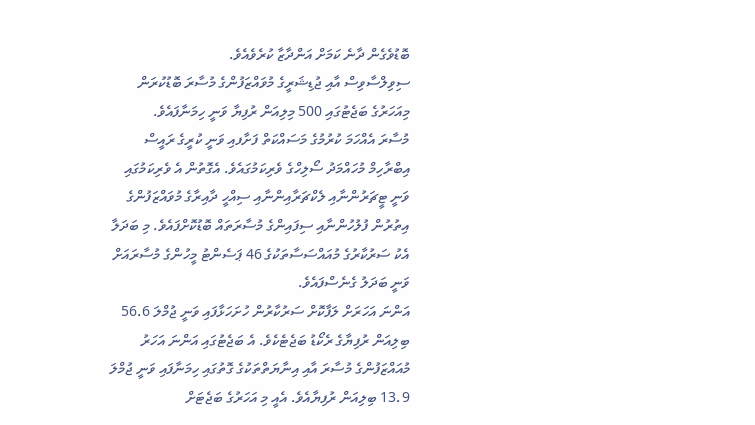ބޮޑުވެގެން ދާނެ ކަމަށް އަންދާޒާ ކުރެވެއެވެ.
ސިވިލްސާވިސް އާއި ޖުޑިޝަރީގެ މުވައްޒަފުންގެ މުސާރަ ބޮޑުކުރަން މިއަހަރުގެ ބަޖެޓުގައި 500 މިލިއަން ރުފިޔާ ވަނީ ހިމަނާފައެވެ.
މުސާރަ އެއްހަމަ ކުރުމުގެ މަސައްކަތް ފަށާފއި ވަނީ ކުރީގެ ރައީސް އިބްރާހިމް މުހައްމަދު ސޯލިހްގެ ވެރިކަމުގައެވެ. އެގޮތުން އެ ވެރިކަމުގައި ވަނީ ޓީޗަރުންނާއި ލެކްޗަރާއިންނާއި ސިއްހީ ދާއިރާގެ މުވައްޒަފުންގެ އިތުރުން ފުލުހުންނާއި ސިފައިންގެ މުސާރަތައް ބޮޑުކޮށްފައެވެ. މި ބަދަލާ އެކު ސަރުކާރުގެ މުއައްސަސާތަކުގެ 46 ޕަސެންޓު މީހުންގެ މުސާރައަށް ވަނީ ބަދަލު ގެނެސްފައެވެ.
އަންނަ އަހަރަށް ލަފާކޮށް ސަރުކާރުން ހުށަހަޅާފައި ވަނީ ޖުމްލަ 56.6 ބިލިއަން ރުފިޔާގެ ރެކޯޑު ބަޖެޓެކެވެ. އެ ބަޖެޓުގައި އަންނަ އަހަރު މުއައްޒަފުންގެ މުސާރަ އާއި އިނާޔަތްތަކުގެ ގޮތުގައި ހިމަނާފައި ވަނީ ޖުމްލަ 13.9 ބިލިއަން ރުފިޔާއެވެ. އެއީ މި އަހަރުގެ ބަޖެޓަށް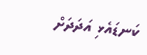ކަނޑައެޅި އަދަދަށް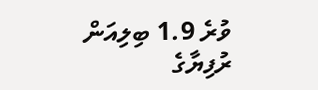ވުރެ 1.9 ބިލިއަން ރުފިޔާގެ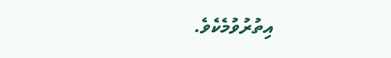އިތުރުވުމެކެވެ.